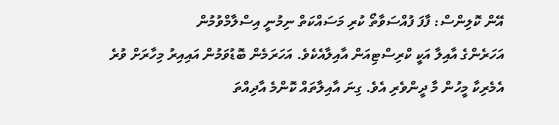އޭން ކޮލިންސް: ފާފަ ފުއްސަވާތޯ ކުރި މަސައްކަތް ނިމުނީ އިސްލާމްވުމުން
އަހަރެންގެ އާއިލާ އަކީ ކްރިސްޓިއަން އާއިލާއެކެވެ. އަހަރަމެން ބޮޑުވަމުން އައިއިރު މިހާރަށް ވުރެ އެމެރިކާ މީހުން މާ ދީންވެރި އެވެ. ގިނަ އާއިލާތައް ކޮންމެ އާދިއްތަ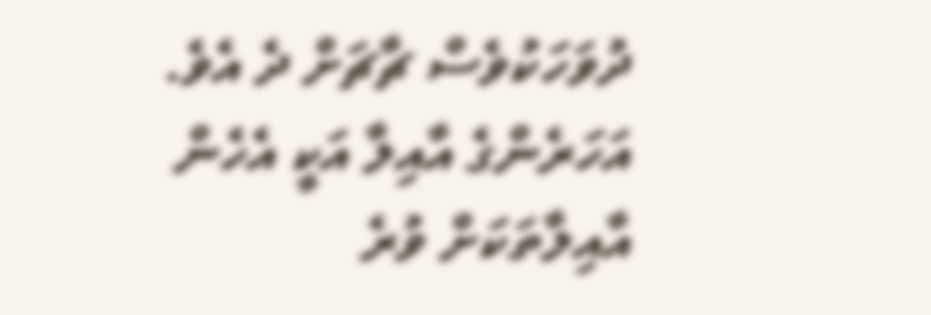ދުވަހަކުވެސް ޗާޗަށް ދެ އެވެ. އަހަރެންގެ އާއިލާ އަކީ އެހެން އާއިލާތަކަށް ވުރެ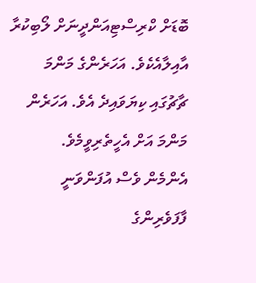ބޮޑަށް ކްރިސްޓިއަންދީނަށް ލޯބިކުރާ އާއިލާއެކެވެ. އަހަރެންގެ މަންމަ ޗާޗުގައި ކިޔަވައިދެ އެވެ. އަހަރެން މަންމަ އަށް އެހީތެރިވީމެވެ.
އެންމެން ވެސް އުފަންވަނީ ފާފަވެރިންގެ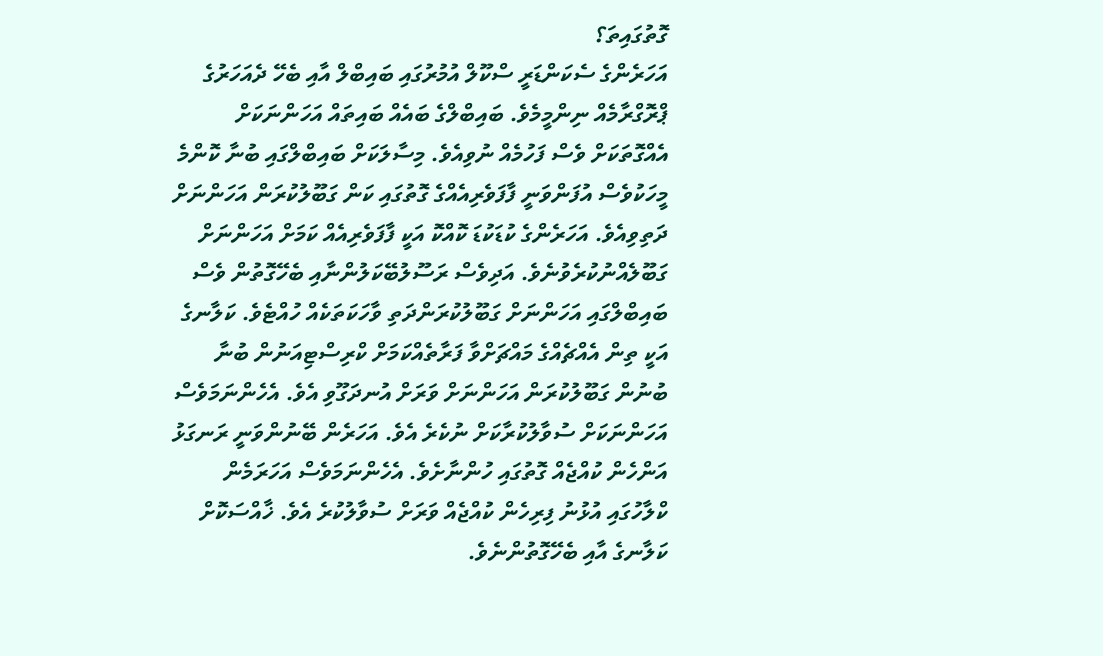ގޮތުގައިތަ؟
އަހަރެންގެ ސެކަންޑަރީ ސްކޫލް އުމުރުގައި ބައިބްލް އާއި ބެހޭ ދެއަހަރުގެ ޕްރޮގްރާމެއް ނިންމީމެވެ. ބައިބްލްގެ ބައެއް ބައިތައް އަހަންނަކަށް އެއްގޮތަކަށް ވެސް ފަހުމެއް ނުވިއެވެ. މިސާލަކަށް ބައިބްލްގައި ބުނާ ކޮންމެ މީހަކުވެސް އުފަންވަނީ ފާފަވެރިއެއްގެ ގޮތުގައި ކަން ގަބޫލުކުރަން އަހަންނަށް ދަތިވިއެވެ. އަހަރެންގެ ކުޑަކުޑަ ކޮއްކޮ އަކީ ފާފަވެރިއެއް ކަމަށް އަހަންނަށް ގަބޫލެއްނުކުރެވުނެވެ. އަދިވެސް ރަސޫލުބޭކަލުންނާއި ބެހޭގޮތުން ވެސް ބައިބްލްގައި އަހަންނަށް ގަބޫލުކުރަންދަތި ވާހަކަތަކެއް ހުއްޓެވެ. ކަލާނގެ އަކީ ތިން އެއްޗެއްގެ މައްޗަށްވާ ފަރާތެއްކަމަށް ކްރިސްޓިއަނުން ބުނާ ބުނުން ގަބޫލުކުރަން އަހަންނަށް ވަރަށް އުނދަގޫވި އެވެ. އެހެންނަމަވެސް އަހަންނަކަށް ސުވާލުކުރާކަށް ނުކެރެ އެވެ. އަހަރެން ބޭނުންވަނީ ރަނގަޅު އަންހެން ކުއްޖެއް ގޮތުގައި ހުންނާށެވެ. އެހެންނަމަވެސް އަހަރަމެން ކްލާހުގައި އުޅުނު ފިރިހެން ކުއްޖެއް ވަރަށް ސުވާލުކުރެ އެވެ. ޚާއްސަކޮށް ކަލާނގެ އާއި ބެހޭގޮތުންނެވެ.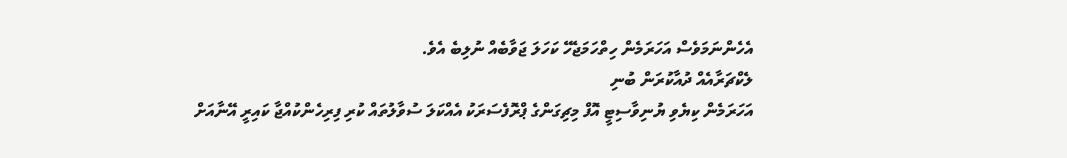އެހެންނަމަވެސް އަހަރަމެން ހިތްހަމަޖެހޭ ކަހަލަ ޖަވާބެއް ނުލިބެ އެވެ.
ލެކްޗަރާއެއް ދުއާކުރަން ބުނި
އަހަރަމެން ކިޔެވި ޔުނިވާސިޓީ އޮފް މިޗިގަންގެ ޕްރޮފެސަރަކު އެއްކަލަ ސުވާލުތައް ކުރި ފިރިހެންކުއްޖާ ކައިރީ އޭނާއަށް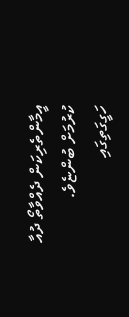އީމާންތެރިކަން ދެއްވާތޯ ދުއާ ކުރުމަށް ބުންޏެވެ. ހަގީގަތިގައި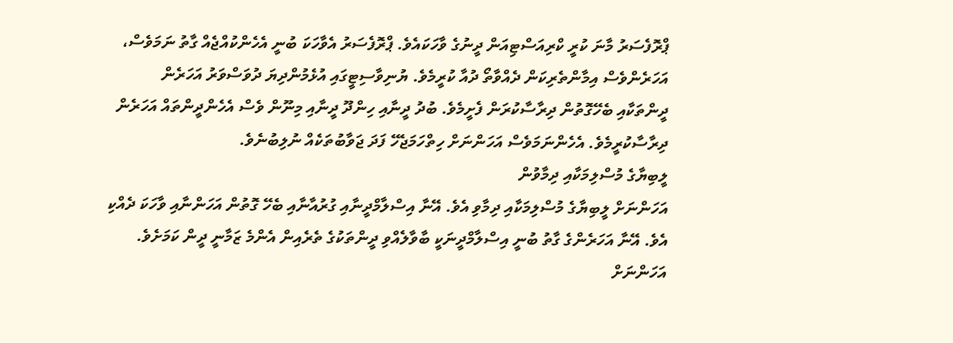ޕްރޮފެސަރު މާނަ ކުރީ ކްރިއަސްޓިއަން ދީނުގެ ވާހަކައެވެ. ޕްރޮފެސަރު އެވާހަކަ ބުނީ އެހެންކުއްޖެއް ގާތު ނަމަވެސް، އަހަރެންވެސް އިމާންތެރިކަން ދެއްވާތޯ ދުއާ ކުރީމެވެ. ޔުނިވާސިޓީގައި އުޅެމުންދިޔަ ދުވަސްވަރު އަހަރެން ދީންތަކާއި ބެހޭގޮތުން ދިރާސާކުރަން ފެށީމެވެ. ބުދު ދީނާއި ހިންދޫ ދީނާއި މިނޫން ވެސް އެހެންދީންތައް އަހަރެން ދިރާސާކުރީމެވެ. އެހެންނަމަވެސް އަހަންނަށް ހިތްހަމަޖެހޭ ފަދަ ޖަވާބުތަކެއް ނުލިބުނެވެ.
ލީބިޔާގެ މުސްލިމަކާއި ދިމާވުން
އަހަންނަށް ލީބިޔާގެ މުސްލިމަކާއި ދިމާވި އެވެ. އޭނާ އިސްލާމްދީނާއި ގުރުއާނާއި ބެހޭ ގޮތުން އަހަންނާއި ވާހަކަ ދެއްކި އެވެ. އޭނާ އަހަރެންގެ ގާތު ބުނީ އިސްލާމްދީނަކީ ބާވާލެއްވި ދީންތަކުގެ ތެރެއިން އެންމެ ޒަމާނީ ދީން ކަމަށެވެ. އަހަންނަށް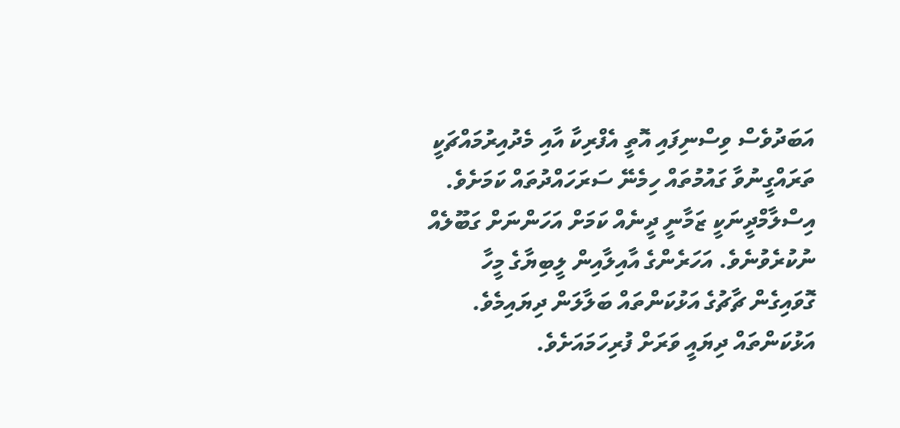އަބަދުވެސް ވިސްނިފައި އޮތީ އެފްރިކާ އާއި މެދުއިރުމައްޗަކީ ތަރައްގީނުވާ ގައުމުތައް ހިމެނޭ ސަރަހައްދުތައް ކަމަށެވެ. އިސްލާމްދީނަކީ ޒަމާނީ ދީނެއް ކަމަށް އަހަންނަށް ގަބޫލެއް ނުކުރެވުނެވެ. އަހަރެންގެ އާއިލާއިން ލީބިޔާގެ މީހާ ގޮވައިގެން ޗާޗުގެ އަޅުކަންތައް ބަލާލަން ދިޔައިމެވެ. އަޅުކަންތައް ދިޔައީ ވަރަށް ފުރިހަމައަށެވެ.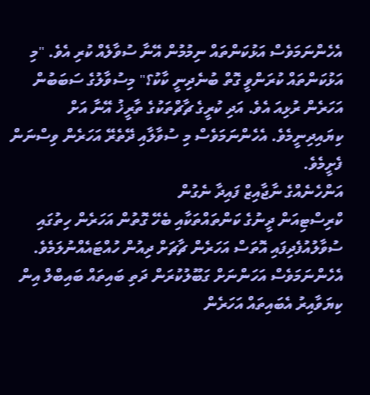އެހެންނަމަވެސް އަޅުކަންތައް ނިމުމުން އޭނާ ސުވާލެއް ކުރި އެވެ. "މި އަޅުކަންތައް ކުރަންވީ ގޮތް ބުނެދިނީ ކާކު؟" މިސުވާލުގެ ސަބަބުން އަހަރެން ރުޅިއަ އެވެ. އަދި ކުރީގެ ޗާޗްތަކުގެ ތާރީޚު އޭނާ އަށް ކިޔައިދިނީމެވެ. އެހެންނަމަވެސް މި ސުވާލާއި ދޭތެރޭ އަހަރެން ވިސްނަން ފެށީމެވެ.
އަންހެނެއްގެ ނާޖާއިޒް ފައިދާ ނެގުން
ކްރިސްޓިއަން ދީނުގެ ކަންތައްތަކާއި ބެހޭ ގޮތުން އަހަރެން ހިތުގައި ސުވާލުއުފެދިފައި އޮތަސް އަހަރެން ޗާޗަށް ދިއުން ހުއްޓައެއްނުލަމެވެ. އެހެންނަމަވެސް އަހަންނަށް ގަބޫލުކުރަން ދަތި ބައިތައް ބައިބްލް އިން ކިޔަވާއިރު އެބައިތައް އަހަރެން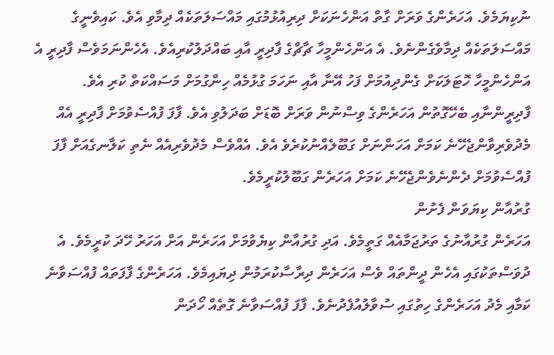ނުކިޔަމެވެ. އަހަރެންގެ ވަރަށް ގާތް އަންހެނަކަށް ދިރިއުޅުމުގައި މައްސަލަތަކެއް ދިމާވި އެވެ. ކައިވެނީގެ މައްސަލަތަކެއް ދިމާވެގެންނެވެ. އެ އަންހެންމީހާ ޗާޗްގެ ފާދިރީ އާއި ބައްދަލުކުރިއެވެ. އެހެންނަމަވެސް ފާދިރީ އެ އަންހެންމީހާ ހޮޓަލަކަށް ގެންދިއުމަށް ފަހު އޭނާ އާއި ނަހަމަ ގުޅުމެއް ހިންގުމަށް މަސައްކަތް ކުރި އެވެ. ފާދިރީންނާއި ބެހޭގޮތުން އަހަރެންގެ ވިސްނުން ވަރަށް ބޮޑަށް ބަދަލުވި އެވެ. ފާފަ ފުއްސެވުމަށް ފާދިރީ އެއް މެދުވެރިވާންޖެހޭނެ ކަމަށް އަހަންނަށް ގަބޫލެއްނުކުރެވެ އެވެ. އެއްވެސް މެދުވެރިއެއް ނެތި ކަލާނގެއަށް ފާފަ ފުއްސެވުމަށް ދެންނެވެންޖެހޭނެ ކަމަށް އަހަރެން ގަބޫލުކުރީމެވެ.
ގުރުއާން ކިޔަވަން ފެށުން
އަހަރެން ގުރުއާނުގެ ތަރުޖަމާއެއް ގަތީމެވެ. އަދި ގުރުއާން ކިޔެވުމަށް އަހަރެން އަށް އަހަރު ހޭދަ ކުރީމެވެ. އެ ދުވަސްތަކުގައި އެހެން ދީންތައް ވެސް އަހަރެން ދިރާސާކުރަމުން ދިޔައިމެވެ. އަހަރެންގެ ފާފަތައް ފުއްސަވާނެ ކަމާއި މެދު އަހަރެންގެ ހިތުގައި ސުވާލުއުފެދުނެވެ. ފާފަ ފުއްސަވާނެ ގޮތެއް ހޯދަން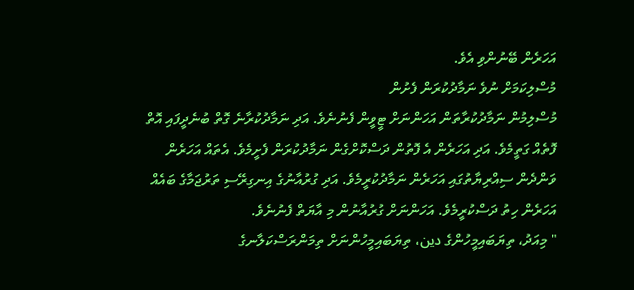އަހަރެން ބޭނުންވި އެވެ.
މުސްލިކަމަށް ނުވެ ނަމާދުކުރަން ފެށުން
މުސްލިމުން ނަމާދުކުރާތަން އަހަންނަށް ޓީވީން ފެނުނެވެ. އަދި ނަމާދުކުރާނެ ގޮތް ބުނެދީފައި އޮތް ފޮތެއް ގަތީމެވެ. އަދި އަހަރެން އެ ފޮތުން ދަސްކޮށްގެން ނަމާދުކުރަން ފެށީމެވެ. އެތައް އަހަރެން ވަންދެން ސިއްރިޔާތުގައި އަހަރެން ނަމާދުކުރީމެވެ. އަދި ގުރުއާނުގެ އިނގިރޭސި ތަރުޖަމާގެ ބައެއް އަހަރެން ހިތު ދަސްކުރީމެވެ. އަހަންނަށް ގުރުއާނުން މި އާޔަތް ފެނުނެވެ.
" މިއަދު، ތިޔަބައިމީހުންގެ دين، ތިޔަބައިމީހުންނަށް ތިމަންރަސްކަލާނގެ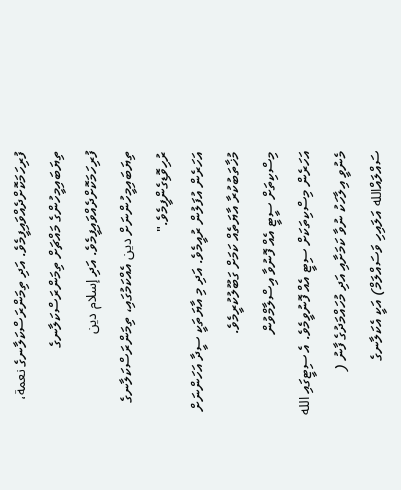ފުރިހަމަކޮށްދެއްވައިފީމެވެ. އަދި ތިމަންރަސްކަލާނގެ نعمة، ތިޔަބައިމީހުންގެ މައްޗަށް ތިމަންރަސްކަލާނގެ ފުރިހަމަކޮށްދެއްވައިފީމެވެ. އަދި إسلام دين ތިޔަބައިމީހުންނަށް دين އެއްކަމުގައި، ތިމަންރަސްކަލާނގެ ރުހިވޮޑިގެންފީމެވެ."
އަހަރެން އުފަލުން ރުއީމެވެ. އަދި މި އާޔަތަކީ ސީދާ އަހަންނަށް މުޚާތަބުކުރާ އާޔަތެއް ކަމަށް ގަބޫލުކުރީމެވެ.
މިސްކިތަށް ސީޓީ އެއް ފޮނުވާ އިސްލާމްވުން
އަހަރެން މިސްކިތަކަށް ސިޓީ އެއް ފޮނުވީމެވެ. އެ ސިޓީގައި الله މެނުވީ އިލާހަކު ނުވާ ކަމަށާއި އަދި މުހައްމަދުގެ ފާނު ( ސައްލައްالله އަލައިހި ވަސައްލަމް) އަކީ އެކަލާނގެ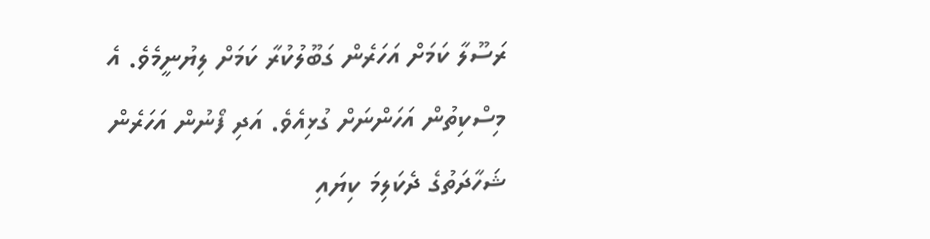ރަސޫލާ ކަމަށް އަހަރެން ގަބޫލުކުރާ ކަމަށް ލިޔުނީމެވެ. އެ މިސްކިތުން އަހަންނަށް ގުޅިއެވެ. އަދި ފޯނުން އަހަރެން ޝަހާދަތުގެ ދެކަލިމަ ކިޔައި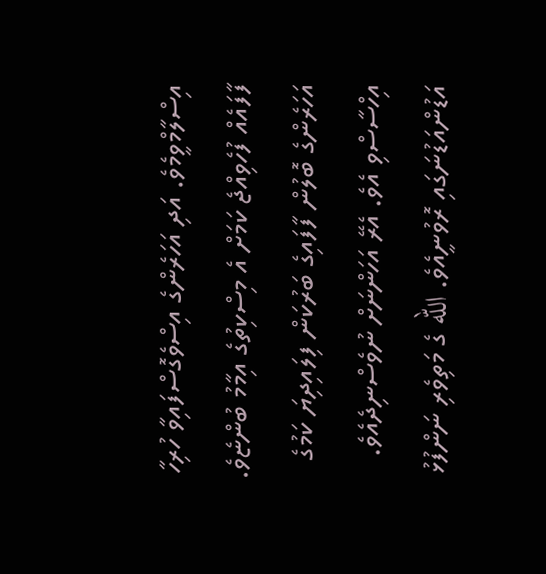އިސްލާމްވީމެވެ. އަދި އަހަރެންގެ އިސްވެގޮސްފައިވާ ހުރިހާ ފާފައެއް ފުހެވިއްޖެ ކަމަށް އެ މިސްކިތުގެ އިމާމު ބުންޏެވެ. އަހަރެންގެ ބޮލުން ފާފައިގެ ބަރުކަން ފިލައިދިޔަ ކަމުގެ އިހްސާސްވި އެވެ. އެރޭ އަހަންނަށް ނުވެސްނިދެއެވެ. އަޑުންއަޑުނަގައި ރޮވުނީއެވެ. الله ގެ މަތިވެރި ނަންފުޅު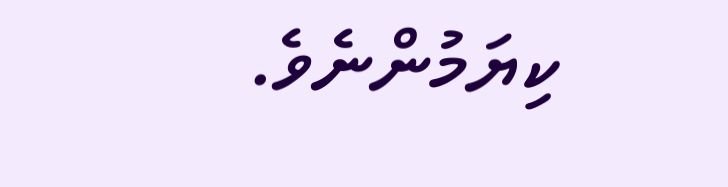ކިޔަމުންނެވެ.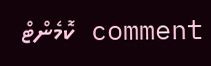comment ކޮމެންޓް